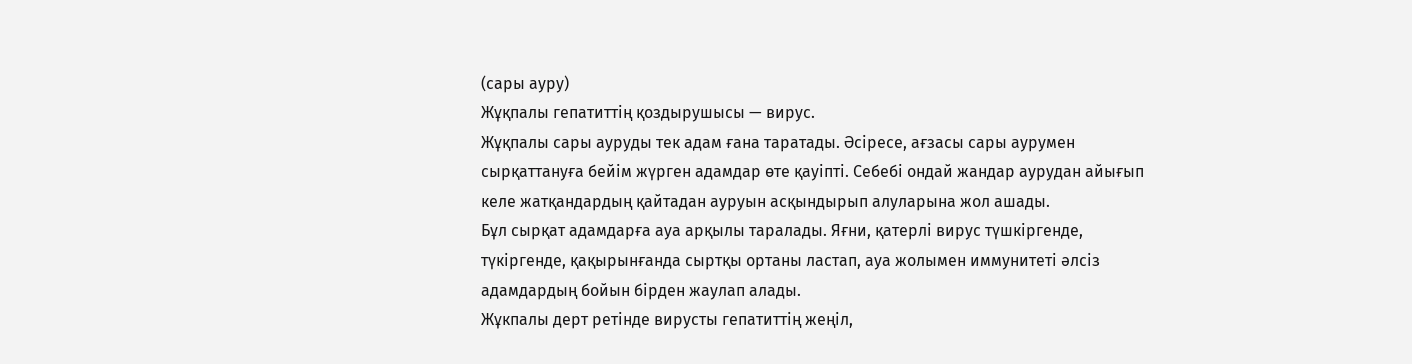(сары ауру)
Жұқпалы гепатиттің қоздырушысы — вирус.
Жұқпалы сары ауруды тек адам ғана таратады. Әсіресе, ағзасы сары аурумен сырқаттануға бейім жүрген адамдар өте қауіпті. Себебі ондай жандар аурудан айығып келе жатқандардың қайтадан ауруын асқындырып алуларына жол ашады.
Бұл сырқат адамдарға ауа арқылы таралады. Яғни, қатерлі вирус түшкіргенде, түкіргенде, қақырынғанда сыртқы ортаны ластап, ауа жолымен иммунитеті әлсіз адамдардың бойын бірден жаулап алады.
Жұкпалы дерт ретінде вирусты гепатиттің жеңіл,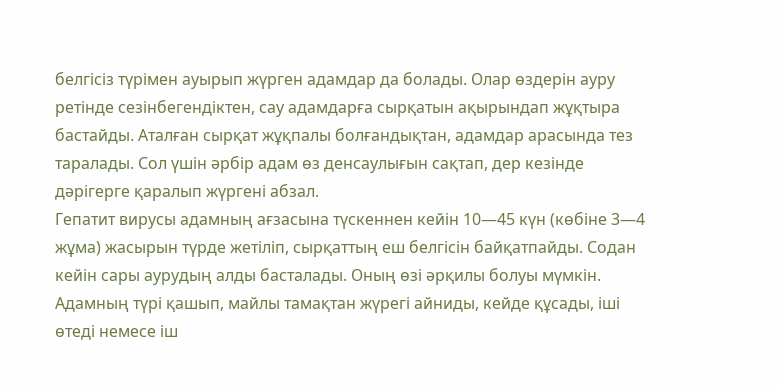белгісіз түрімен ауырып жүрген адамдар да болады. Олар өздерін ауру ретінде сезінбегендіктен, сау адамдарға сырқатын ақырындап жұқтыра бастайды. Аталған сырқат жұқпалы болғандықтан, адамдар арасында тез таралады. Сол үшін әрбір адам өз денсаулығын сақтап, дер кезінде дәрігерге қаралып жүргені абзал.
Гепатит вирусы адамның ағзасына түскеннен кейін 10—45 күн (көбіне 3—4 жұма) жасырын түрде жетіліп, сырқаттың еш белгісін байқатпайды. Содан кейін сары аурудың алды басталады. Оның өзі әрқилы болуы мүмкін. Адамның түрі қашып, майлы тамақтан жүрегі айниды, кейде құсады, іші өтеді немесе іш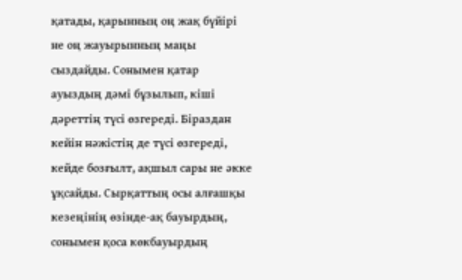қатады, қарынның оң жақ бүйірі не оң жауырынның маңы сыздайды. Сонымен қатар ауыздың дәмі бұзылып, кіші дәреттің түсі өзгереді. Біраздан кейін нәжістің де түсі өзгереді, кейде бозғылт, ақшыл сары не әкке ұқсайды. Сырқаттың осы алғашқы кезеңінің өзінде-ақ бауырдың, сонымен қоса көкбауырдың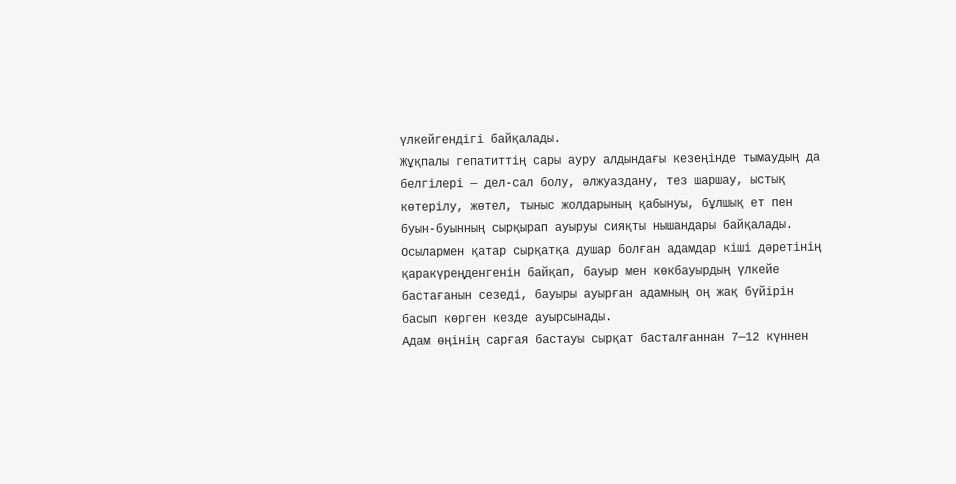үлкейгендігі байқалады.
Жұқпалы гепатиттің сары ауру алдындағы кезеңінде тымаудың да белгілері — дел-сал болу, әлжуаздану, тез шаршау, ыстық көтерілу, жөтел, тыныс жолдарының қабынуы, бұлшық ет пен буын-буынның сырқырап ауыруы сияқты нышандары байқалады. Осылармен қатар сырқатқа душар болған адамдар кіші дәретінің қаракүреңденгенін байқап, бауыр мен көкбауырдың үлкейе бастағанын сезеді, бауыры ауырған адамның оң жақ бүйірін басып көрген кезде ауырсынады.
Адам өңінің сарғая бастауы сырқат басталғаннан 7—12 күннен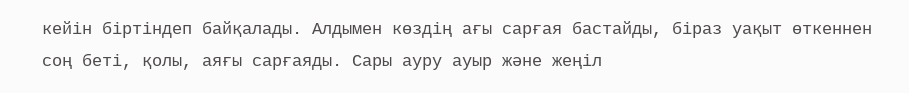кейін біртіндеп байқалады. Алдымен көздің ағы сарғая бастайды, біраз уақыт өткеннен соң беті, қолы, аяғы сарғаяды. Сары ауру ауыр және жеңіл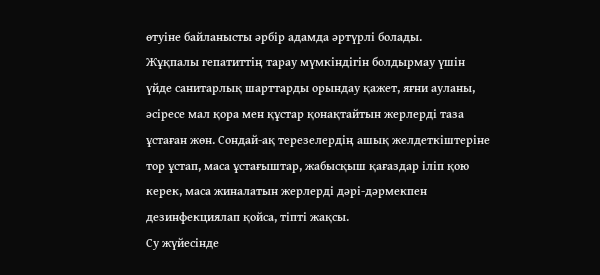өтуіне байланысты әрбір адамда әртүрлі болады.
Жұқпалы гепатиттің тарау мүмкіндігін болдырмау үшін үйде санитарлық шарттарды орындау қажет, яғни ауланы, әсіресе мал қора мен құстар қонақтайтын жерлерді таза ұстаған жөн. Сондай-ақ терезелердің ашық желдеткіштеріне тор ұстап, маса ұстағыштар, жабысқыш қағаздар іліп қою керек, маса жиналатын жерлерді дәрі-дәрмекпен дезинфекциялап қойса, тіпті жақсы.
Су жүйесінде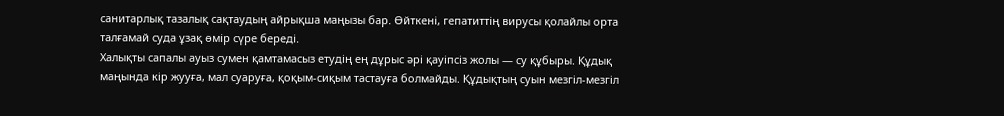санитарлық тазалық сақтаудың айрықша маңызы бар. Өйткені, гепатиттің вирусы қолайлы орта талғамай суда ұзақ өмір сүре береді.
Халықты сапалы ауыз сумен қамтамасыз етудің ең дұрыс әрі қауіпсіз жолы — су құбыры. Құдық маңында кір жууға, мал суаруға, қоқым-сиқым тастауға болмайды. Құдықтың суын мезгіл-мезгіл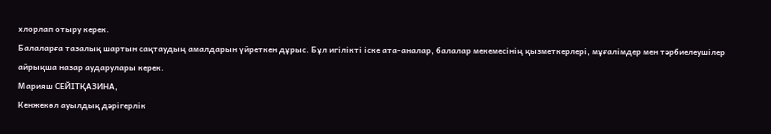хлорлап отыру керек.
Балаларға тазалық шартын сақтаудың амалдарын үйреткен дұрыс. Бұл игілікті іске ата-аналар, балалар мекемесінің қызметкерлері, мұғалімдер мен тәрбиелеушілер айрықша назар аударулары керек.
Марияш СЕЙІТҚАЗИНА,
Кенжекөл ауылдық дәрігерлік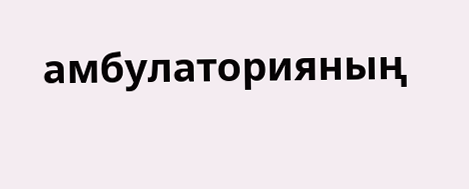амбулаторияның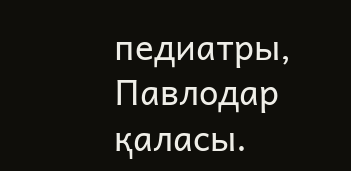педиатры,
Павлодар қаласы.